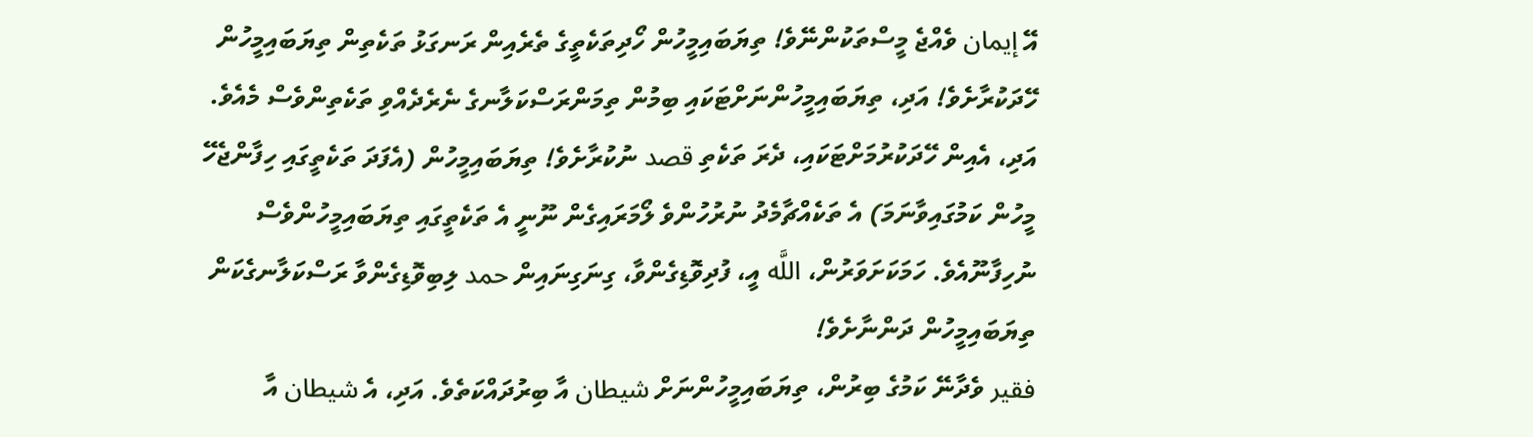އޭ إيمان ވެއްޖެ މީސްތަކުންނޭވެ! ތިޔަބައިމީހުން ހޯދިތަކެތީގެ ތެރެއިން ރަނގަޅު ތަކެތިން ތިޔަބައިމީހުން ހޭދަކުރާށެވެ! އަދި، ތިޔަބައިމީހުންނަށްޓަކައި ބިމުން ތިމަންރަސްކަލާނގެ ނެރެދެއްވި ތަކެތިންވެސް މެއެވެ. އަދި، އެއިން ހޭދަކުރުމަށްޓަކައި، ދެރަ ތަކެތި قصد ނުކުރާށެވެ! ތިޔަބައިމީހުން (އެފަދަ ތަކެތީގައި ހިފާންޖެހޭ މީހުން ކަމުގައިވާނަމަ) އެ ތަކެއްޗާމެދު ނުރުހުންވެ ލޯމަރައިގެން ނޫނީ އެ ތަކެތީގައި ތިޔަބައިމީހުންވެސް ނުހިފާނޫއެވެ. ހަމަކަށަވަރުން، اللَّه އީ، ފުދިވޮޑިގެންވާ، ގިނަގިނައިން حمد ލިބިވޮޑިގެންވާ ރަސްކަލާނގެކަން ތިޔަބައިމީހުން ދަންނާށެވެ!
فقير ވެދާނޭ ކަމުގެ ބިރުން، ތިޔަބައިމީހުންނަށް شيطان އާ ބިރުދައްކަތެވެ. އަދި، އެ شيطان އާ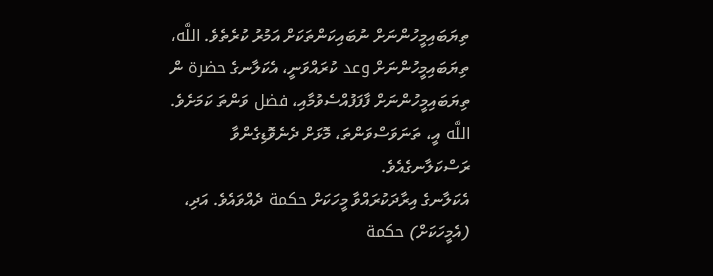ތިޔަބައިމީހުންނަށް ނުބައިކަންތަކަށް އަމުރު ކުރެތެވެ. اللَّه، ތިޔަބައިމީހުންނަށް وعد ކުރައްވަނީ، އެކަލާނގެ حضرة ން ތިޔަބައިމީހުންނަށް ފާފަފުއްސެވުމާއި، فضل ވަންތަ ކަމަށެވެ. اللَّه އީ، ތަނަވަސްވަންތަ، މޮޅަށް ދެނެވޮޑިގެންވާ ރަސްކަލާނގެއެވެ.
އެކަލާނގެ އިރާދަކުރައްވާ މީހަކަށް حكمة ދެއްވައެވެ. އަދި، (އެމީހަކަށް) حكمة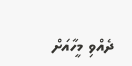ދެއްވި މީހާއަށް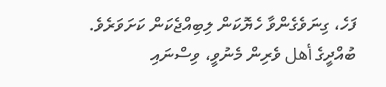ފަހެ، ގިނަވެގެންވާ ހެޔޮކަން ލިބިއްޖެކަން ކަށަވަރެވެ. ބުއްދީގެ أهل ވެރިން މެނުވީ، ވިސްނައި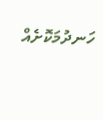ހަނދުމަކޮށެއް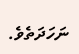ނަހަދަތެވެ.